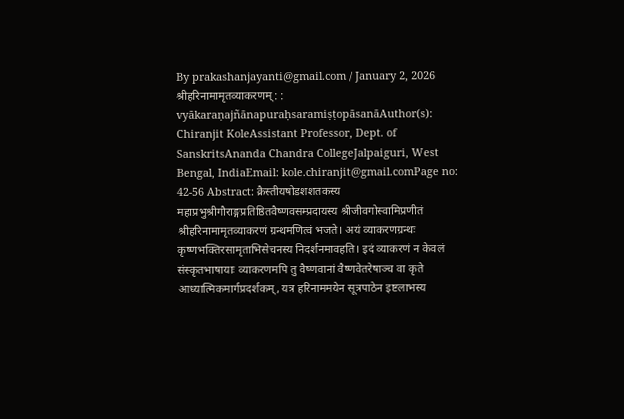By prakashanjayanti@gmail.com / January 2, 2026 श्रीहरिनामामृतव्याकरणम् : : vyākaraṇajñānapuraḥsaramiṣṭopāsanāAuthor(s): Chiranjit KoleAssistant Professor, Dept. of SanskritsAnanda Chandra CollegeJalpaiguri, West Bengal, IndiaEmail: kole.chiranjit@gmail.comPage no: 42-56 Abstract: क्रैस्तीयषोडशशतकस्य महाप्रभुश्रीगौराङ्गप्रतिष्ठितवैष्णवसम्प्रदायस्य श्रीजीवगोस्वामिप्रणीतं श्रीहरिनामामृतव्याकरणं ग्रन्थमणित्वं भजते। अयं व्याकरणग्रन्थः कृष्णभक्तिरसामृताभिसेचनस्य निदर्शनमावहति। इदं व्याकरणं न केवलं संस्कृतभाषायाः व्याकरणमपि तु वैष्णवानां वैष्णवेतरेषाञ्च वा कृते आध्यात्मिकमार्गप्रदर्शकम्, यत्र हरिनाममयेन सूत्रपाठेन इष्टलाभस्य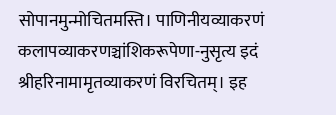सोपानमुन्मोचितमस्ति। पाणिनीयव्याकरणं कलापव्याकरणञ्चांशिकरूपेणा-नुसृत्य इदं श्रीहरिनामामृतव्याकरणं विरचितम्। इह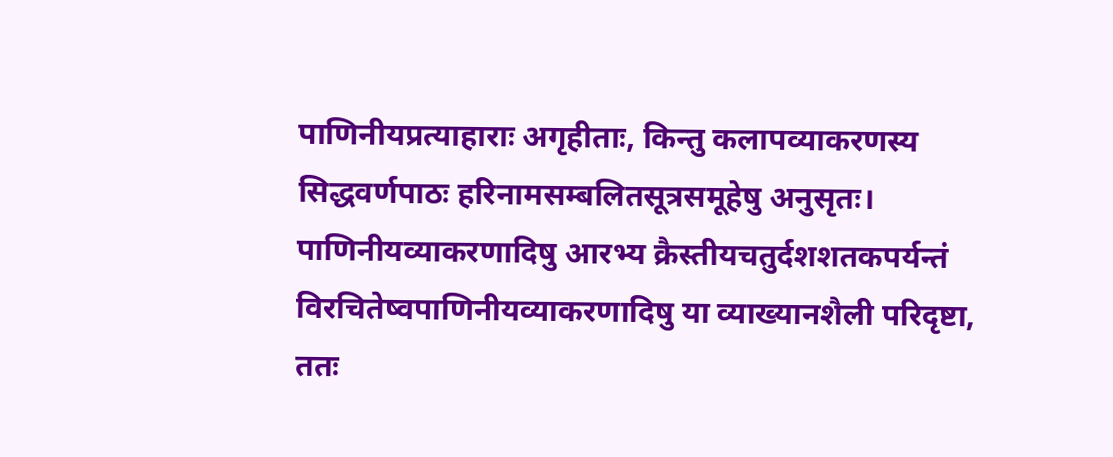पाणिनीयप्रत्याहाराः अगृहीताः, किन्तु कलापव्याकरणस्य सिद्धवर्णपाठः हरिनामसम्बलितसूत्रसमूहेषु अनुसृतः। पाणिनीयव्याकरणादिषु आरभ्य क्रैस्तीयचतुर्दशशतकपर्यन्तं विरचितेष्वपाणिनीयव्याकरणादिषु या व्याख्यानशैली परिदृष्टा, ततः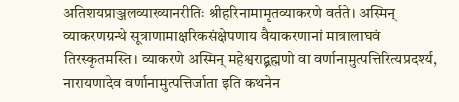अतिशयप्राञ्जलव्याख्यानरीतिः श्रीहरिनामामृतव्याकरणे वर्तते। अस्मिन् व्याकरणग्रन्थे सूत्राणामाक्षरिकसंक्षेपणाय वैयाकरणानां मात्रालाघवं तिरस्कृतमस्ति। व्याकरणे अस्मिन् महेश्वराद्ब्रह्मणो वा वर्णानामुत्पत्तिरित्यप्रदर्श्य, नारायणादेव वर्णानामुत्पत्तिर्जाता इति कथनेन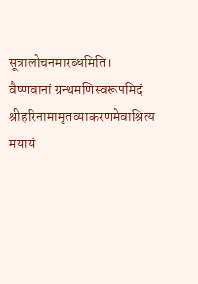सूत्रालोचनमारब्धमिति। वैष्णवानां ग्रन्थमणिस्वरूपमिदं श्रीहरिनामामृतव्याकरणमेवाश्रित्य मयायं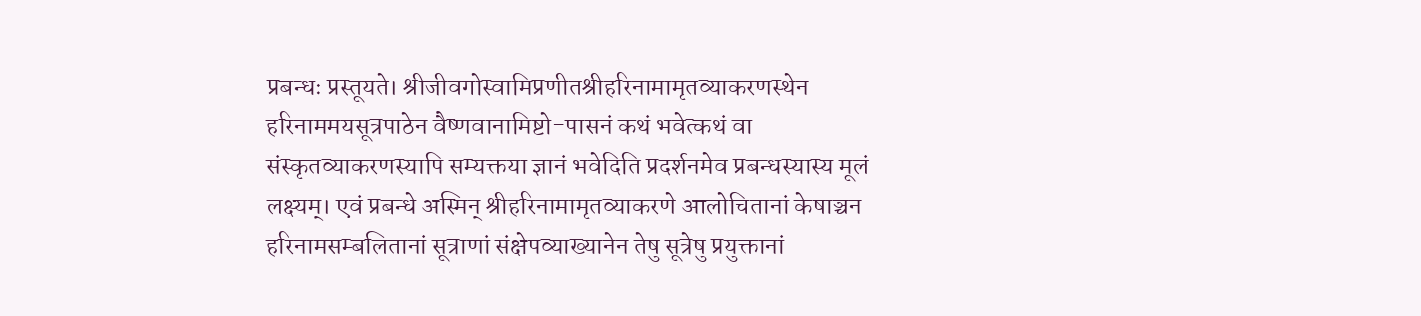प्रबन्धः प्रस्तूयते। श्रीजीवगोस्वामिप्रणीतश्रीहरिनामामृतव्याकरणस्थेन हरिनाममयसूत्रपाठेन वैष्णवानामिष्टो-पासनं कथं भवेत्कथं वा संस्कृतव्याकरणस्यापि सम्यक्तया ज्ञानं भवेदिति प्रदर्शनमेव प्रबन्धस्यास्य मूलं लक्ष्यम्। एवं प्रबन्धे अस्मिन् श्रीहरिनामामृतव्याकरणे आलोचितानां केषाञ्चन हरिनामसम्बलितानां सूत्राणां संक्षेपव्याख्यानेन तेषु सूत्रेषु प्रयुक्तानां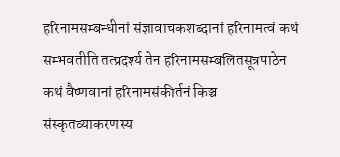हरिनामसम्बन्धीनां संज्ञावाचकशब्दानां हरिनामत्वं कथं सम्भवतीति तत्प्रदर्श्य तेन हरिनामसम्बलितसूत्रपाठेन कथं वैष्णवानां हरिनामसंकीर्तनं किञ्च संस्कृतव्याकरणस्य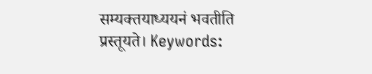सम्यक्तयाध्ययनं भवतीति प्रस्तूयते। Keywords: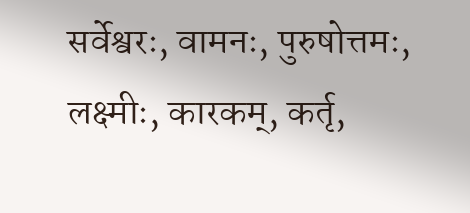सर्वेश्वरः, वामनः, पुरुषोत्तमः, लक्ष्मीः, कारकम्, कर्तृ,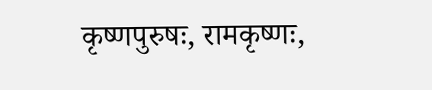कृष्णपुरुषः, रामकृष्णः,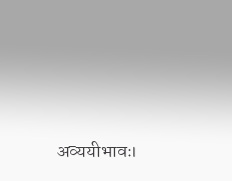अव्ययीभावः।